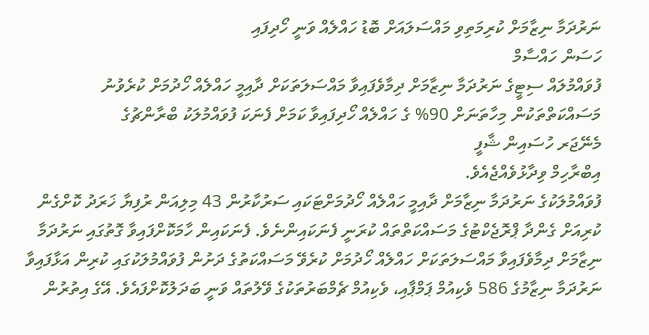ނަރުދަމާ ނިޒާމަށް ކުރިމަތިވި މައްސަލައަށް ބޮޑު ހައްލެއް ވަނީ ހޯދިފައި
ހަސަން ހައްސާމް
ފުވައްމުލައް ސިޓީގެ ނަރުދަމާ ނިޒާމަށް ދިމާވެފައިވާ މައްސަލަތަކަށް ދާއިމީ ހައްލެއް ހޯދުމަށް ކުރެވުނު މަސައްކަތްތަކުން މިހާތަނަށް 90% ގެ ހައްލެއް ހޯދިފައިވާ ކަމަށް ފެނަކަ ފުވައްމުލަކު ބްރާންޗުގެ
މެނޭޖަރ ހުސައިން ޝާފީ
އިބްރާހިމް ވިދާޅުވެއްޖެއެވެ.
ފުވައްމުލަކުގެ ނަރުދަމާ ނިޒާމަށް ދާއިމީ ހައްލެއް ހޯދުމަށްޓަކައި ސަރުކާރުން 43 މިލިއަން ރުފިޔާ ޚަރަދު ކޮށްގެން ކުރިއަށް ގެންދާ ޕްރޮޖެކްޓުގެ މަސައްކަތްތައް ކުރަނީ ފެނަކައިންނެވެ. ފެނަކައިން ހާމަކޮށްފައިވާ ގޮތުގައި ނަރުދަމާ ނިޒާމަށް ދިމާވެފައިވާ މައްސަލަތަކަށް ހައްލެއް ހޯދުމަށް ކުރެވޭ މަސައްކަތުގެ ދަށުން ފުވައްމުލަކުގައި ކުރިން އަޅާފައިވާ ނަރުދަމާ ނިޒާމުގެ 586 ވެކިއުމް ޕަމްޕާއި، ވެކިއުމް ޗެމްބަރުތަކުގެ ވޭލުތައް ވަނީ ބަދަލުކޮށްފައެވެ. އޭގެ އިތުރުން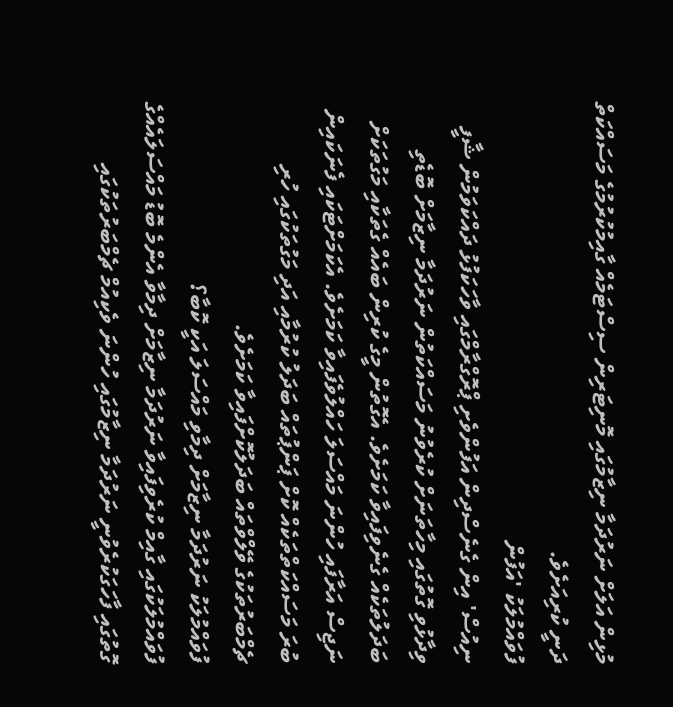މުޅިން އަލަށް ނަރުދަމާ ނިޒާމުގައި މޮނިޓަރިން ސިސްޓަމެއް ގާއިމުކުރުމުގެ މަސައްކަތް ދަނީ ކުރިއަށެވެ.
ފުވައްމުލަކު 'އަފުން
ނިއުސް' އިން ގެނެސްދިން އަފުންވެށި ޕްރޮގްރާމްގައި ވާހަކަފުޅު ދައްކަވަމުން ޝާފީ ވިދާޅުވި ގޮތުގައި މިހާތަނަށް ކުރެވުނު މަސައްކަތުން ނަރުދަމާ ނިޒާމަށް ބޮޑެތި ބަދަލުތަކެއް ގެނެވިފައިވާ ކަމަށެވެ. އެގޮތުން މީގެ ކުރިން ބައެއް ގެތަކާއި މަގުތަކަށް ނަޖިސް އަރާފައި ހުންނަ މައްސަލަ ހައްލުވެފައިވާ ކަމަށެވެ. އެކަމަށްޓަކައި ފެނަކައިން ބުރަ މަސައްކަތްތަކެއް ކޮށް ޕަންޕުތައް ބަދަލު ކުރުމާއި އަދި މަގުތަކުގައި ހުރި ޗެމްބަރުތަކުގެ ވޭލްވްތައް ބަދަލުކޮށްފައިވާ ކަމަށެވެ.
ފުވައްމުލަކު ނަރުދަމާ ނިޒާމަށް ދިމާވި މައްސަލަ އަކީ ކޮބާ؟
ފުވައްމުލަކުގައި ގާއިމް ކުރެވިފައިވާ ނަރުދަމާ ނިޒާމަށް ދިމާވާ އެންމެ ބޮޑު މައްސަލައެއްގެ ގޮތުގައި ފާހަގަކުރެވުނީ ނަރުދަމާ ނިޒާމުގައި ހުންނަ ވެކިއުމް ޗެމްބަރުތަކުގައި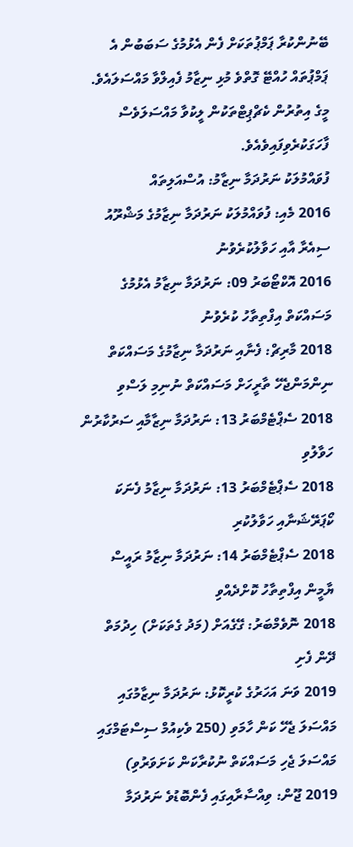ބޭނުންކުރާ ޕަމްޕުތަކަށް ފެން އެޅުމުގެ ސަބަބުން އެ ޕަމްޕުތައް ހުއްޓޭ ގޮތްވެ މުޅި ނިޒާމު ފެއިލްވާ މައްސަލައެވެ. މީގެ އިތުރުން ކެޗްޕިޓްތަކުން ލީކުވާ މައްސަލަވެސް ފާހަގަކުރެވިފައިވެއެވެ.
ފުވައްމުލަކު ނަރުދަމާ ނިޒާމު: އުސްއަލިތައް
2016 މެއި: ފުވައްމުލަކު ނަރުދަމާ ނިޒާމުގެ މަޝްރޫއު ސިއެރާ އާއި ހަވާލުކުރެވުނު
2016 އޮކްޓޯބަރު 09: ނަރުދަމާ ނިޒާމު އެޅުމުގެ މަސައްކަތް އިފްތިތާހު ކުރެވުނު
2018 މާރިޗް: ފެނާއި ނަރުދަމާ ނިޒާމުގެ މަސައްކަތް ނިންމަންޖެހޭ ތާރީހަށް މަސައްކަތް ނުނިމި ލަސްވި
2018 ސެޕްޓެމްބަރު 13: ނަރުދަމާ ނިޒާމާއި ސަރުކާރުން ހަވާލުވި
2018 ސެޕްޓެމްބަރު 13: ނަރުދަމާ ނިޒާމު ފެނަކަ ކޯޕަރޭޝަނާއި ހަވާލުކުރި
2018 ސެޕްޓެމްބަރު 14: ނަރުދަމާ ނިޒާމު ރައީސް ޔާމީން އިފްތިތާހު ކޮށްދެއްވި
2018 ނޮވެމްބަރު: ގޭގެއަށް (މަދު ގެތަކަށް) ހިދުމަތް ދޭން ފެށި
2019 ވަނަ އަހަރުގެ ކުރީކޮޅު: ނަރުދަމާ ނިޒާމުގައި މައްސަލަ ޖެހޭ ކަން ހާމަވި (250 ވެކިއުމް ސިސްޓަމްގައި މައްސަލަ ޖެހި މަސައްކަތް ނުކުރާކަން ކަށަވަރުވި)
2019 ޖޫން: ވިއްސާރާއިގައި ފެންބޮޑުވެ ނަރުދަމާ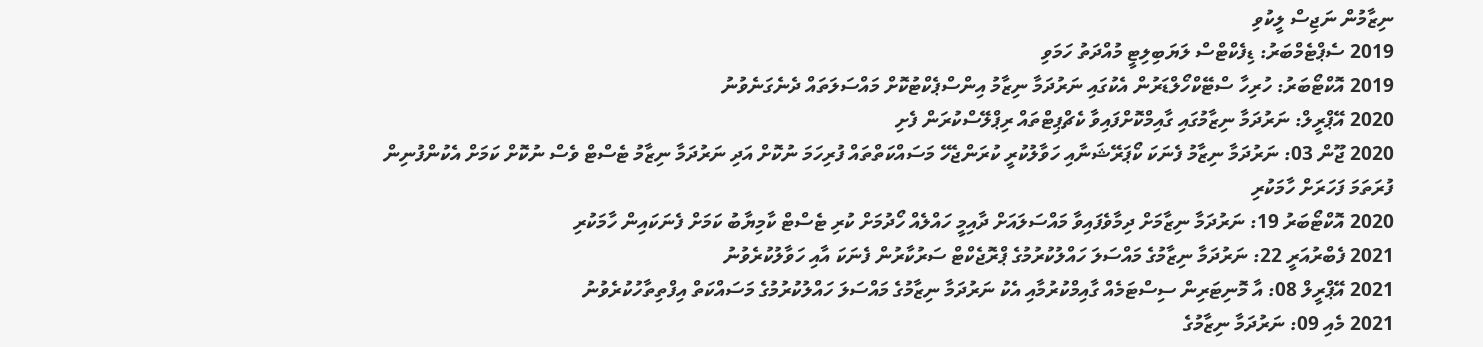ނިޒާމުން ނަޖިސް ލީކުވި
2019 ސެޕްޓެމްބަރު: ޑިފެކްޓްސް ލަޔަބިލިޓީ މުއްދަތު ހަމަވި
2019 އޮކްޓޯބަރު: ހުރިހާ ސްޓޭކްހޯލްޑަރުން އެކުގައި ނަރުދަމާ ނިޒާމު އިންސްޕެކްޓުކޮށް މައްސަލަތައް ދެނެގަނެވުނު
2020 އޭޕްރީލް: ނަރުދަމާ ނިޒާމުގައި ގާއިމްކޮށްފައިވާ ކެޗްޕިޓްތައް ރިޕްލޭސްކުރަން ފެށި
2020 ޖޫން 03: ނަރުދަމާ ނިޒާމު ފެނަކަ ކޯޕަރޭޝަނާއި ހަވާލުކުރީ ކުރަންޖެހޭ މަސައްކަތްތައް ފުރިހަމަ ނުކޮށް އަދި ނަރުދަމާ ނިޒާމު ޓެސްޓް ވެސް ނުކޮށް ކަމަށް އެކުންފުނިން ފުރަތަމަ ފަހަރަށް ހާމަކުރި
2020 އޮކްޓޯބަރު 19: ނަރުދަމާ ނިޒާމަށް ދިމާވެފައިވާ މައްސަލައަށް ދާއިމީ ހައްލެއް ހޯދުމަށް ކުރި ޓެސްޓް ކާމިޔާބު ކަމަށް ފެނަކައިން ހާމަކުރި
2021 ފެބްރުއަރީ 22: ނަރުދަމާ ނިޒާމުގެ މައްސަލަ ހައްލުކުރުމުގެ ޕްރޮޖެކްޓް ސަރުކާރުން ފެނަކަ އާއި ހަވާލުކުރެވުނު
2021 އޭޕްރީލް 08: އާ މޮނިޓަރިން ސިސްޓަމެއް ގާއިމްކުރުމާއި އެކު ނަރުދަމާ ނިޒާމުގެ މައްސަލަ ހައްލުކުރުމުގެ މަސައްކަތް އިފްތިތާހުކުރެވުނު
2021 މެއި 09: ނަރުދަމާ ނިޒާމުގެ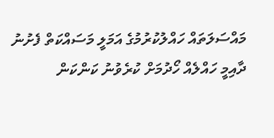މައްސަލަތައް ހައްލުކުރުމުގެ އަމަލީ މަސައްކަތް ފެށުނު
ދާއިމީ ހައްލެއް ހޯދުމަށް ކުރެވުނު ކަންކަން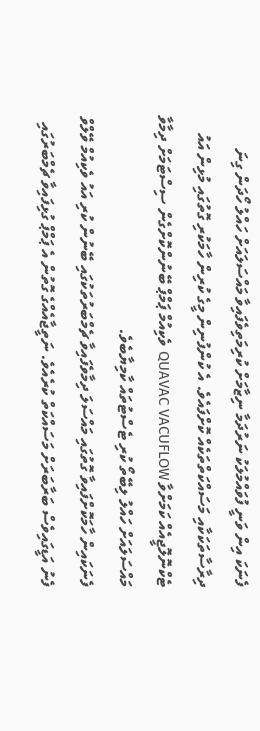ފެނަކަ އިން ވަނީ ފުވައްމުލަކު ނަރުދަމާ ނިޒާމަށް ކުރިމަތިވެފައިވާ މައްސަލައަށް ހައްލު ހޯދަން ގިނަ ދިރާސާތަކަކާއި މަސައްކަތްތަކެއް ކޮށްފައެވެ. އެ ކުންފުނިން މީގެ ކުރިން ހާމަކުރި ގޮތުގައި މުޅިން އައު ޓެކްނޮލޮޖީއެއް ކަމަށްވާ QUAVAC VACUFLOW ވެކިއުމް ޕަމްޕް ބޭނުންކޮށްގެން ސިސްޓަމަށް ދިމާވާ މައްސަލައަށް ހައްލު ލިބޭތޯ ކުރި ޓެސްޓުތައް ކާމިޔާބެވެ.
ފެނަކައިން ހާމަކޮށްފައިވާ ގޮތުގައި މައްސަލަ ދިމާވެފައިވާ ޗެމްބަރުތަކުގައި ބޭނުން ކުރި އައު ވެކިއުމް ވޭލްވް ފެނު އަޑީގައިވެސް ބަރާބަރަށް މަސައްކަތް ކުރެއެވެ. ނަތީޖާއެއްގެ ގޮތުން އެ ޕަމްޕް ގުޅިފައިވާ ޗެމްބަރުގައި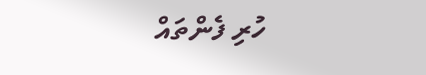ހުރި ފެންތައް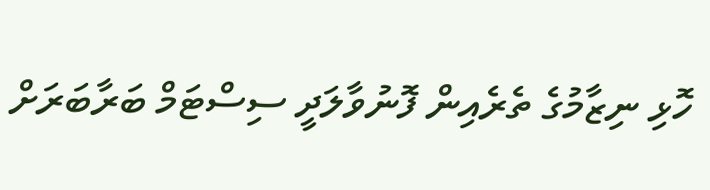ހޮޅި ނިޒާމުގެ ތެރެއިން ފޮނުވާލަދީ ސިސްޓަމް ބަރާބަރަށް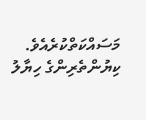މަސައްކަތްކުރެއެވެ.
ކިޔުންތެރިންގެ ހިޔާލު